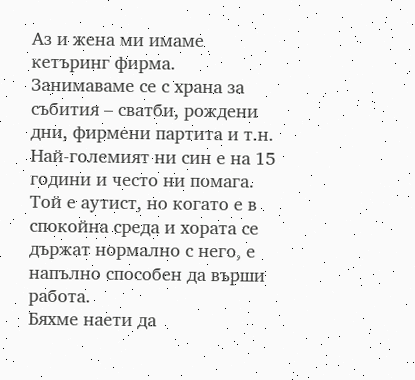Аз и жена ми имаме кетъринг фирма. Занимаваме се с храна за събития – сватби, рождени дни, фирмени партита и т.н.
Най-големият ни син е на 15 години и често ни помага. Той е аутист, но когато е в спокойна среда и хората се държат нормално с него, е напълно способен да върши работа.
Бяхме наети да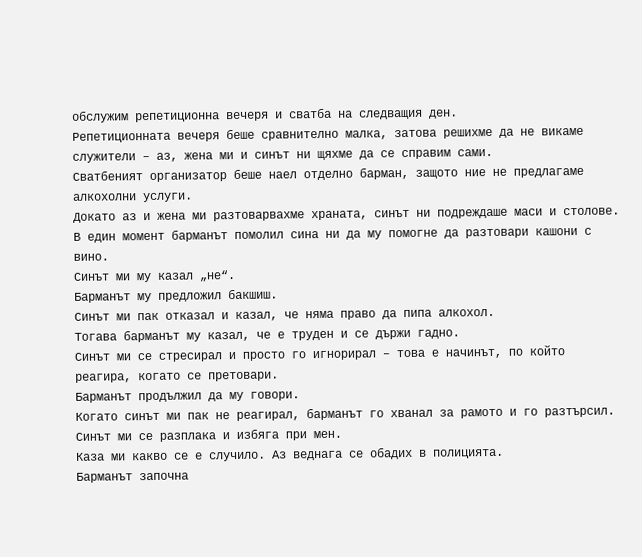обслужим репетиционна вечеря и сватба на следващия ден.
Репетиционната вечеря беше сравнително малка, затова решихме да не викаме служители – аз, жена ми и синът ни щяхме да се справим сами.
Сватбеният организатор беше наел отделно барман, защото ние не предлагаме алкохолни услуги.
Докато аз и жена ми разтоварвахме храната, синът ни подреждаше маси и столове.
В един момент барманът помолил сина ни да му помогне да разтовари кашони с вино.
Синът ми му казал „не“.
Барманът му предложил бакшиш.
Синът ми пак отказал и казал, че няма право да пипа алкохол.
Тогава барманът му казал, че е труден и се държи гадно.
Синът ми се стресирал и просто го игнорирал – това е начинът, по който реагира, когато се претовари.
Барманът продължил да му говори.
Когато синът ми пак не реагирал, барманът го хванал за рамото и го разтърсил.
Синът ми се разплака и избяга при мен.
Каза ми какво се е случило. Аз веднага се обадих в полицията.
Барманът започна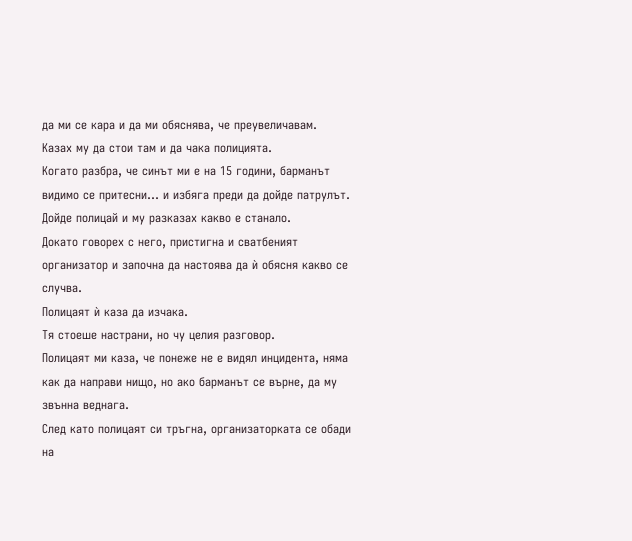да ми се кара и да ми обяснява, че преувеличавам.
Казах му да стои там и да чака полицията.
Когато разбра, че синът ми е на 15 години, барманът видимо се притесни… и избяга преди да дойде патрулът.
Дойде полицай и му разказах какво е станало.
Докато говорех с него, пристигна и сватбеният организатор и започна да настоява да ѝ обясня какво се случва.
Полицаят ѝ каза да изчака.
Тя стоеше настрани, но чу целия разговор.
Полицаят ми каза, че понеже не е видял инцидента, няма как да направи нищо, но ако барманът се върне, да му звънна веднага.
След като полицаят си тръгна, организаторката се обади на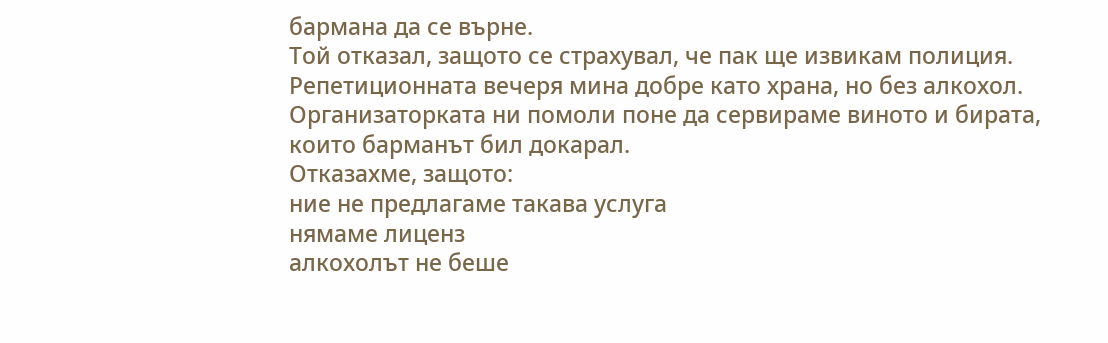бармана да се върне.
Той отказал, защото се страхувал, че пак ще извикам полиция.
Репетиционната вечеря мина добре като храна, но без алкохол.
Организаторката ни помоли поне да сервираме виното и бирата, които барманът бил докарал.
Отказахме, защото:
ние не предлагаме такава услуга
нямаме лиценз
алкохолът не беше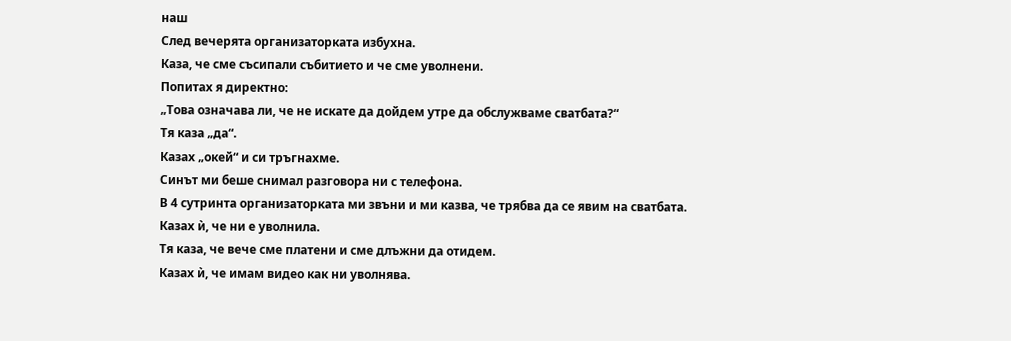наш
След вечерята организаторката избухна.
Каза, че сме съсипали събитието и че сме уволнени.
Попитах я директно:
„Това означава ли, че не искате да дойдем утре да обслужваме сватбата?“
Тя каза „да“.
Казах „окей“ и си тръгнахме.
Синът ми беше снимал разговора ни с телефона.
В 4 сутринта организаторката ми звъни и ми казва, че трябва да се явим на сватбата.
Казах ѝ, че ни е уволнила.
Тя каза, че вече сме платени и сме длъжни да отидем.
Казах ѝ, че имам видео как ни уволнява.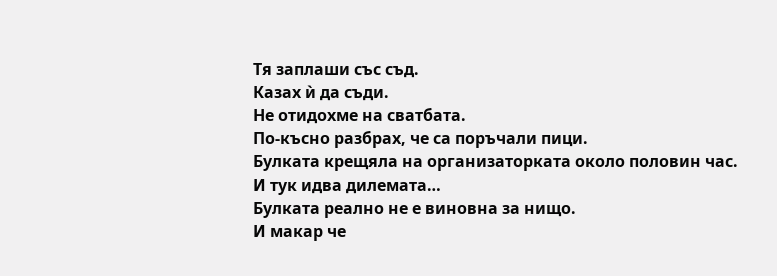Тя заплаши със съд.
Казах ѝ да съди.
Не отидохме на сватбата.
По-късно разбрах, че са поръчали пици.
Булката крещяла на организаторката около половин час.
И тук идва дилемата…
Булката реално не е виновна за нищо.
И макар че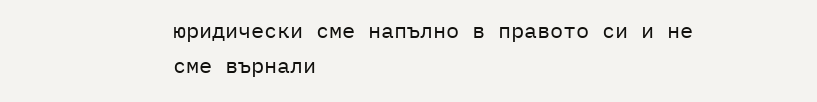юридически сме напълно в правото си и не сме върнали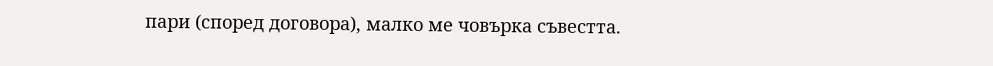пари (според договора), малко ме човърка съвестта.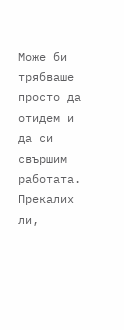Може би трябваше просто да отидем и да си свършим работата.
Прекалих ли,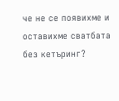че не се появихме и оставихме сватбата без кетъринг?